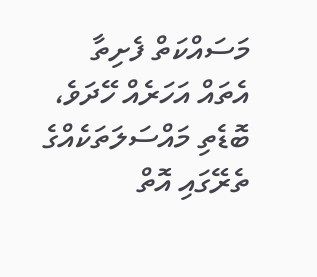މަސައްކަތް ފެށިތާ އެތައް އަހަރެއް ހޭދަވެ، ބޮޑެތި މައްސަލަތަކެއްގެ ތެރޭގައި އޮތް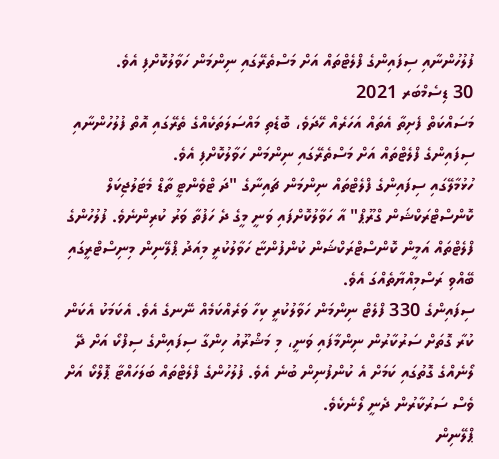ފުލުހުންނާއި ސިފައިންގެ ފްލެޓްތައް އަށް މަސްތެރޭގައި ނިންމަން ހަވާލުކޮށްފި އެވެ.
30 ޑިސެމްބަރ 2021
މަސައްކަތް ފެށިތާ އެތައް އަހަރެއް ހޭދަވެ، ބޮޑެތި މައްސަލަތަކެއްގެ ތެރޭގައި އޮތް ފުލުހުންނާއި ސިފައިންގެ ފްލެޓްތައް އަށް މަސްތެރޭގައި ނިންމަން ހަވާލުކޮށްފި އެވެ.
ހުޅުމާލޭގައި ސިފައިންގެ ފްލެޓްތައް ނިންމަން ޗައިނާގެ "ދަ ޓްވެންޓީ ތާޑް މެޓަލުޖިކަލް ކޮންސްޓްރަކްޝަން ގްރޫޕް" އާ ހަވާލުކޮށްފައި ވަނީ މީގެ ދެ ހަފުތާ ވަރު ކުރިންނެވެ. ފުލުހުންގެ ފްލެޓްތައް އަމީން ކޮންސްޓްރަކްޝަން ކުންފުންޏާ ހަވާލުކުރީ މިއަދު ޕްލޭނިން މިނިސްޓްރީގައި ބޭއްވި ރަސްމިއްޔާތެއްގަ އެވެ.
ސިފައިންގެ 330 ފްލެޓް ނިންމަން ހަވާލުކުރީ ކިހާ ވަރެއްކަމެއް ނޭނގެ އެވެ. އެކަމަކު އެކަން ކުރާ ގޮތަށް ސަރުކާރުން ނިންމާފައި ވަނީ، މި މަޝްރޫއު ހިންގާ ސިފައިންގެ ސިފްކޯ އަށް ދޭ ލޯނެއްގެ ގޮތުގައި ކަމަށް އެ ކުންފުނިން ބުނެ އެވެ. ފުލުހުންގެ ފްލެޓްތައް ބަލަހައްޓާ ޕޮލްކޯ އަށް ވެސް ސަރުކާރުން ދެނީ ލޯނެކެވެ.
ޕްލޭނިން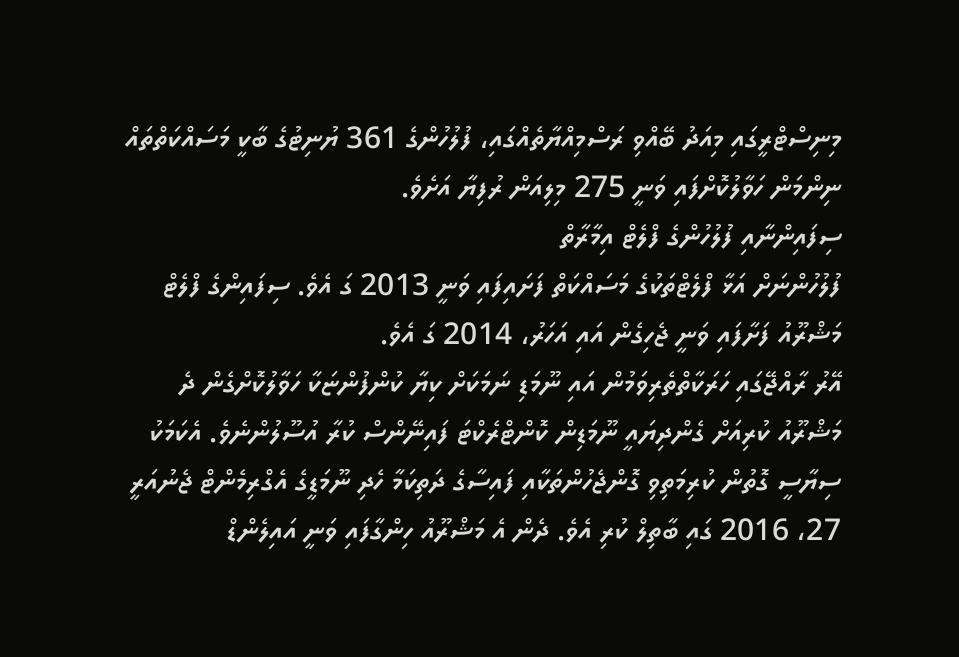މިނިސްޓްރީގައި މިއަދު ބޭއްވި ރަސްމިއްޔާތެއްގައި، ފުލުހުންގެ 361 ޔުނިޓުގެ ބާކީ މަސައްކަތްތައް ނިންމަން ހަވާލުކޮށްފައި ވަނީ 275 މިލިއަން ރުފިޔާ އަށެވެ.
ސިފައިންނާއި ފުލުހުންގެ ފްލެޓް އިމާރާތް
ފުލުހުންނަށް އަޅާ ފްލެޓްތަކުގެ މަސައްކަތް ފަށައިފައި ވަނީ 2013 ގަ އެވެ. ސިފައިންގެ ފްލެޓް މަޝްރޫއު ފަށާފައި ވަނީ ޖެހިގެން އައި އަހަރު، 2014 ގަ އެވެ.
އޭރު ރާއްޖޭގައި ހަރަކާތްތެރިވަމުން އައި ނޫމަޑި ނަމަކަށް ކިޔާ ކުންފުންޏަކާ ހަވާލުކޮށްގެން ދެ މަޝްރޫއު ކުރިއަށް ގެންދިޔައީ ނޫމަޑިން ކޮންޓްރެކްޓަ ފައިނޭންސް ކުރާ އުސޫލުންނެވެ. އެކަމަކު ސިޔާސީ ގޮތުން ކުރިމަތިވި ގޮންޖެހުންތަކާއި ފައިސާގެ ދަތިކަމާ ހެދި ނޫމަޑީގެ އެގްރިމެންޓް ޖެނުއަރީ 27، 2016 ގައި ބާތިލް ކުރި އެވެ. ދެން އެ މަޝްރޫއު ހިންގާފައި ވަނީ އައިލެންޑް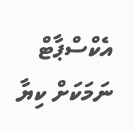އެކްސްޕާޓް ނަމަކަށް ކިޔާ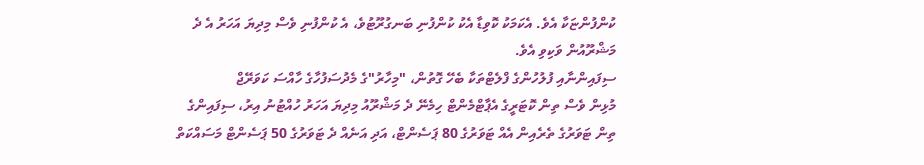ކުންފުންޏަކާ އެވެ. އެކަމަކު ކޮވިޑާ އެކު ކުންފުނި ބަނގުރޫޓުވެ، އެ ކުންފުނި ވެސް މިދިޔަ އަހަރު އެ ދެ މަޝްރޫއުން ވަކިވި އެވެ.
ސިފައިންނާއި ފުލުހުންގެ ފްލެޓްތަކާ ބެހޭ ގޮތުން، "މިހާރު"ގެ މެދުސަފުހާގެ ހާއްސަ ކަވަރޭޖް
މުޅިން ވެސް ތިން ކޮޓަރީގެ އެޕާޓްމެންޓް ހިމެނޭ ދެ މަޝްރޫއު މިދިޔަ އަހަރު ހުއްޓުނު އިރު، ސިފައިންގެ ތިން ޓަވަރުގެ ތެރެއިން އެއް ޓަވަރުގެ 80 ޕަސެންޓް، އަދި އަނެއް ދެ ޓަވަރުގެ 50 ޕަސެންޓް މަސައްކަތް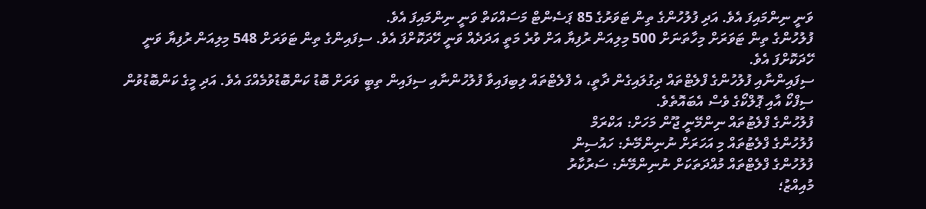ވަނީ ނިންމައިފަ އެވެ. އަދި ފުލުހުންގެ ތިން ޓަވަރުގެ 85 ޕަސެންޓް މަސައްކަތް ވަނީ ނިންމައިފަ އެވެ.
ފުލުހުންގެ ތިން ޓަވަރަށް މިހާތަނަށް 500 މިލިއަން ރުފިޔާ އަށް ވުރެ މަތީ އަދަދެއް ވަނީ ހޭދަކޮށްފަ އެވެ. ސިފައިންގެ ތިން ޓަވަރަށް 548 މިލިއަން ރުފިޔާ ވަނީ ހޭދަކޮށްފަ އެވެ.
ސިފައިންނާއި ފުލުހުންގެ ފްލެޓްތައް ދިގުލައިގެން ދާތީ، އެ ފްލެޓްތައް ލިބިފައިވާ ފުލުހުންނާއި ސިފައިން ތިބީ ވަރަށް ބޮޑު ކަންބޮޑުވުމެއްގަ އެވެ. އަދި މީގެ ކަންބޮޑުވުން ސިފްކޯ އާއި ޕޮލްކޯގެ ވެސް އެބައޮތެވެ.
ފުލުހުންގެ ފްލެޓުތައް ނިންމޭނީ ޖޫން މަހަށް: އަކްރަމް
ފުލުހުންގެ ފްލެޓުތައް މި އަހަރަށް ނުނިންމޭނެ: ހައުސިން
ފުލުހުންގެ ފްލެޓްތައް މުއްދަތަކަށް ނުނިންމޭނެ: ސަރުކާރު
މުއިއްޒު؛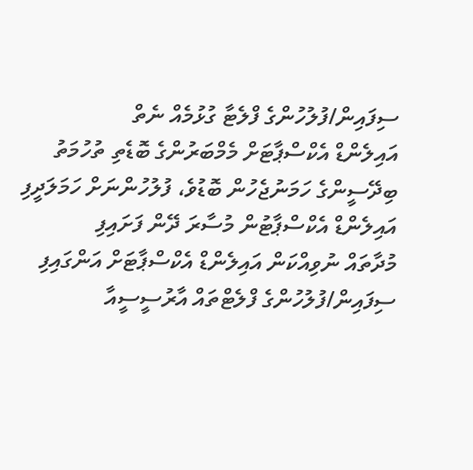ސިފައިން/ފުލުހުންގެ ފްލެޓާ ގުޅުމެއް ނެތް
އައިލެންޑް އެކްސްޕާޓަށް މެމްބަރުންގެ ބޮޑެތި ތުހުމަތު
ބިދޭސީންގެ ހަމަނުޖެހުން ބޮޑުވެ، ފުލުހުންނަށް ހަމަލަދީފި
އައިލެންޑް އެކްސްޕާޓުން މުސާރަ ދޭން ފަށައިފި
މުދާތައް ނުވިއްކަން އައިލެންޑް އެކްސްޕާޓަށް އަންގައިފި
ސިފައިން/ފުލުހުންގެ ފްލެޓްތައް އާރުސީސީއާ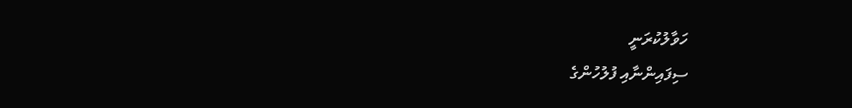ހަވާލުކުރަނީ
ސިފައިންނާއި ފުލުހުންގެ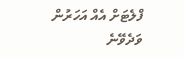ފްލެޓަށް އެއް އަހަރުން ވަދެވޭނެ